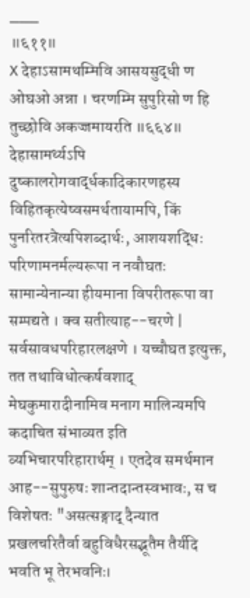___
॥६११॥
X देहाऽसामथम्मिवि आसयसुद्धी ण ओघओ अन्ना । चरणम्मि सुपुरिसो ण हि तुच्छोवि अकज्जमायरति ॥६६४॥
देहासामर्थ्यऽपि दुष्कालरोगवार्द्धकादिकारणहस्य विहितकृत्येष्वसमर्थतायामपि, किं पुनरितरत्रेत्यपिशब्दार्थः, आशयशद्धिः परिणामनर्मल्यरूपा न नवौघतः सामान्येनान्या हीयमाना विपरीतरूपा वा सम्पद्यते । क्व सतीत्याह--चरणे | सर्वसावधपरिहारलक्षणे । यच्चौघत इत्युक्त, तत तथाविधोत्कर्षवशाद् मेघकुमारादीनामिव मनाग मालिन्यमपि कदाचित संभाव्यत इति व्यभिचारपरिहारार्थम् । एतदेव समर्थमान आह--सुपुरुषः शान्तदान्तस्वभावः, स च विशेषतः "असत्सङ्गाद् दैन्यात प्रखलचरितैर्वा बहुविधैरसद्भूतैम तैर्यदि भवति भू तेरभवनिः।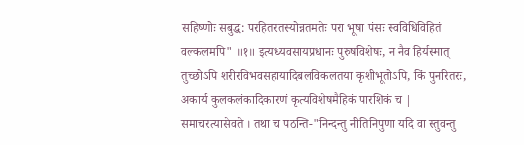सहिष्णोः सबुद्ध: परहितरतस्योन्नतमतेः परा भूषा पंसः स्वविधिविहितं वल्कलमपि" ॥१॥ इत्यध्यवसायप्रधानः पुरुषविशेषः, न नैव हिर्यस्मात् तुच्छोऽपि शरीरविभवसहायादिबलविकलतया कृशीभूतोऽपि, किं पुनरितरः, अकार्य कुलकलंकादिकारणं कृत्यविशेषमैहिकं पारशिकं च | समाचरत्यासेवते । तथा च पठन्ति-"निन्दन्तु नीतिनिपुणा यदि वा स्तुवन्तु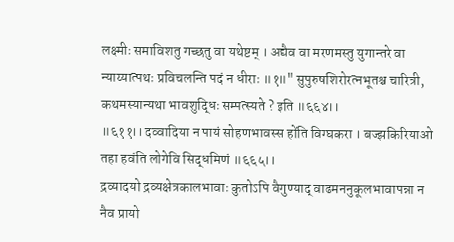लक्ष्मीः समाविशतु गच्छतु वा यथेष्टम् । अद्यैव वा मरणमस्तु युगान्तरे वा न्याय्यात्पथः प्रविचलन्ति पदं न धीराः ॥१॥" सुपुरुषशिरोरत्नभूतश्च चारित्री, कथमस्यान्यथा भावशुद्धिः सम्पत्स्यते ? इति ॥६६४।।
॥६११।। दव्वादिया न पायं सोहणभावस्स होंति विग्घकरा । बज्झकिरियाओ तहा हवंति लोगेवि सिद्धमिणं ॥६६५।।
द्रव्यादयो द्रव्यक्षेत्रकालभावाः कुतोऽपि वैगुण्याद् वाढमननुकूलभावापन्ना न नैव प्रायो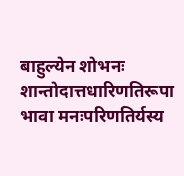बाहुल्येन शोभनः शान्तोदात्तधारिणतिरूपा भावा मनःपरिणतिर्यस्य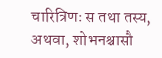चारित्रिणः स तथा तस्य, अथवा, शोभनश्चासौ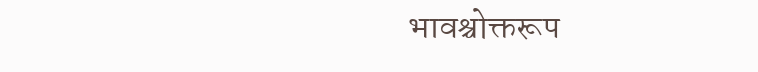भावश्चोक्तरूप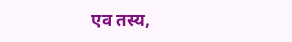एव तस्य,